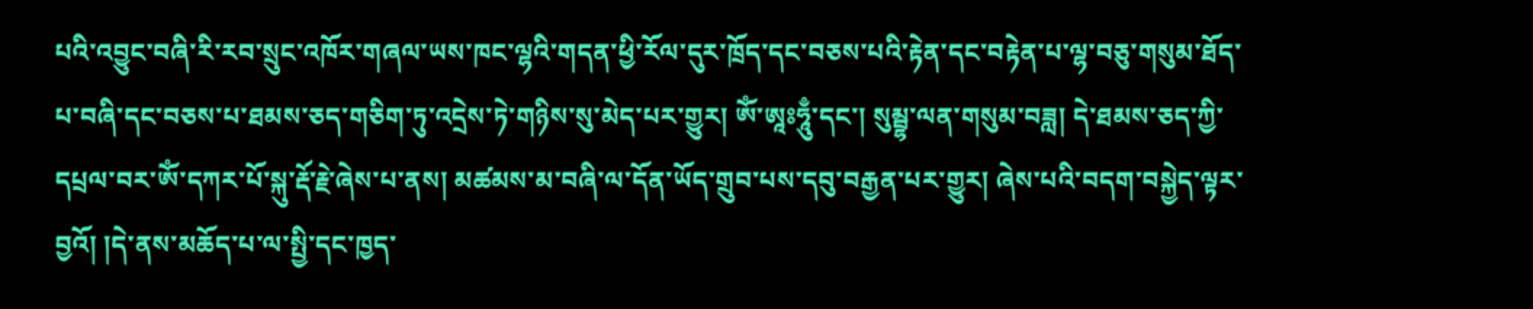པའི་འབྱུང་བཞི་རི་རབ་སྲུང་འཁོར་གཞལ་ཡས་ཁང་ལྷའི་གདན་ཕྱི་རོལ་དུར་ཁྲོད་དང་བཅས་པའི་རྟེན་དང་བརྟེན་པ་ལྷ་བཅུ་གསུམ་ཐོད་པ་བཞི་དང་བཅས་པ་ཐམས་ཅད་གཅིག་ཏུ་འདྲེས་ཏེ་གཉིས་སུ་མེད་པར་གྱུར། ༀ་ཨཱཿཧཱུྃ་དང་། སུམྦྷ་ལན་གསུམ་བཟླ། དེ་ཐམས་ཅད་ཀྱི་དཔྲལ་བར་ༀ་དཀར་པོ་སྐུ་རྡོ་རྗེ་ཞེས་པ་ནས། མཚམས་མ་བཞི་ལ་དོན་ཡོད་གྲུབ་པས་དབུ་བརྒྱན་པར་གྱུར། ཞེས་པའི་བདག་བསྐྱེད་ལྟར་བྱའོ། །དེ་ནས་མཆོད་པ་ལ་སྤྱི་དང་ཁྱད་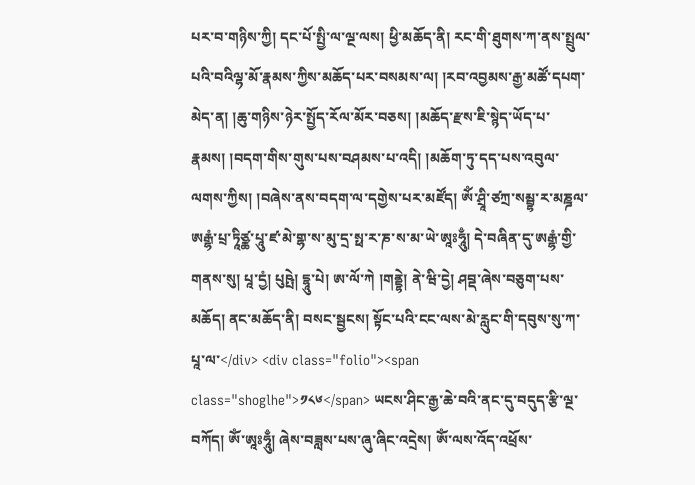པར་བ་གཉིས་ཀྱི། དང་པོ་སྤྱི་ལ་ལྔ་ལས། ཕྱི་མཆོད་ནི། རང་གི་ཐུགས་ཀ་ནས་སྤྲུལ་པའི་བའིལྷ་མོ་རྣམས་ཀྱིས་མཆོད་པར་བསམས་ལ། །རབ་འབྱམས་རྒྱ་མཚོ་དཔག་མེད་ན། །ཆུ་གཉིས་ཉེར་སྤྱོད་རོལ་མོར་བཅས། །མཆོད་རྫས་ཇི་སྙེད་ཡོད་པ་རྣམས། །བདག་གིས་གུས་པས་བཤམས་པ་འདི། །མཆོག་ཏུ་དད་པས་འབུལ་ལགས་ཀྱིས། །བཞེས་ནས་བདག་ལ་དགྱེས་པར་མཛོད། ༀ་ཤྲཱི་ཙཀྲ་སམྦྷ་ར་མཎྜལ་ཨརྒྷཾ་པྲ་ཏཱིཙྪ་པཱུ་ཛ་མེ་གྷ་ས་མུ་དྲ་སྥ་ར་ཎ་ས་མ་ཡེ་ཨཱཿཧཱུྃ། དེ་བཞིན་དུ་ཨརྒྷཾ་གྱི་གནས་སུ། པཱ་དྱཾ། པུཥྤེ། དྷཱུ་པེ། ཨ་ལོ་ཀེ །གནྡྷེ། ནེ་ཝི་དྱེ། ཤབྡ་ཞེས་བཅུག་པས་མཆོད། ནང་མཆོད་ནི། བསང་སྦྱངས། སྟོང་པའི་ངང་ལས་མེ་རླུང་གི་དབུས་སུ་ཀ་པཱ་ལ་</div> <div class="folio"><span class="shoglhe">༡༨༦</span> ཡངས་ཤིང་རྒྱ་ཆེ་བའི་ནང་དུ་བདུད་རྩི་ལྔ་བཀོད། ༀ་ཨཱཿཧཱུྃ། ཞེས་བཟླས་པས་ཞུ་ཞིང་འདྲེས། ༀ་ལས་འོད་འཕྲོས་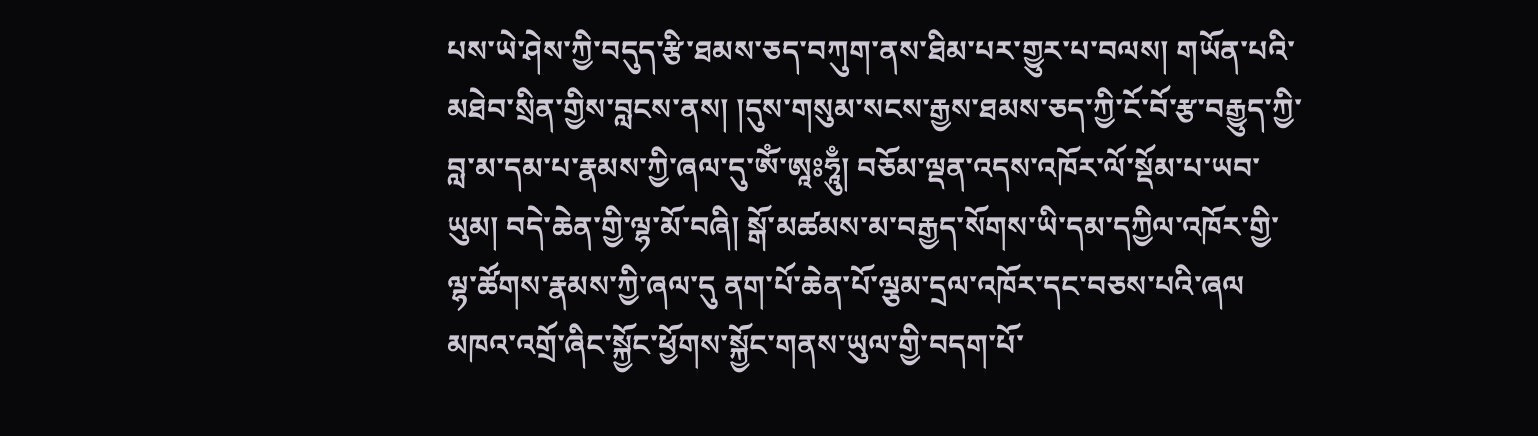པས་ཡེ་ཤེས་ཀྱི་བདུད་རྩི་ཐམས་ཅད་བཀུག་ནས་ཐིམ་པར་གྱུར་པ་བལས། གཡོན་པའི་མཐེབ་སྲིན་གྱིས་བླངས་ནས། །དུས་གསུམ་སངས་རྒྱས་ཐམས་ཅད་ཀྱི་ངོ་བོ་རྩ་བརྒྱུད་ཀྱི་བླ་མ་དམ་པ་རྣམས་ཀྱི་ཞལ་དུ་ༀ་ཨཱཿཧཱུྃ། བཅོམ་ལྡན་འདས་འཁོར་ལོ་སྡོམ་པ་ཡབ་ཡུམ། བདེ་ཆེན་གྱི་ལྷ་མོ་བཞི། སྒོ་མཚམས་མ་བརྒྱད་སོགས་ཡི་དམ་དཀྱིལ་འཁོར་གྱི་ལྷ་ཚོགས་རྣམས་ཀྱི་ཞལ་དུ ནག་པོ་ཆེན་པོ་ལྕམ་དྲལ་འཁོར་དང་བཅས་པའི་ཞལ མཁའ་འགྲོ་ཞིང་སྐྱོང་ཕྱོགས་སྐྱོང་གནས་ཡུལ་གྱི་བདག་པོ་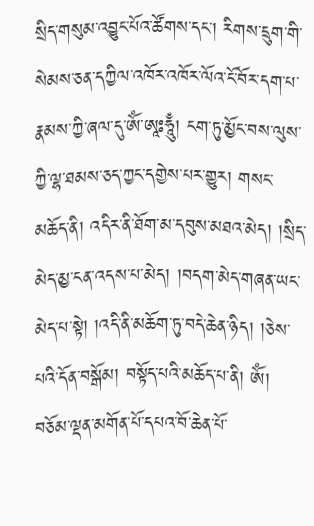སྲིད་གསུམ་འབྱུང་པོའ་ཚོགས་དང་། རིགས་དྲུག་གི་སེམས་ཅན་དཀྱིལ་འཁོར་འཁོར་ལོའ་ངོ་བོར་དག་པ་རྣམས་ཀྱི་ཞལ་དུ་ༀ་ཨཱཿཧཱུྃ། ངག་ཏུ་མྱོང་བས་ལུས་ཀྱི་ལྷ་ཐམས་ཅད་ཀྱང་དགྱེས་པར་གྱུར། གསང་མཆོད་ནི། འདིར་ནི་ཐོག་མ་དབུས་མཐའ་མེད། །སྲིད་མེད་མྱ་ངན་འདས་པ་མེད། །བདག་མེད་གཞན་ཡང་མེད་པ་སྟེ། །འདི་ནི་མཆོག་ཏུ་བདེ་ཆེན་ཉིད། །ཅེས་པའི་དོན་བསྒོམ། བསྟོད་པའི་མཆོད་པ་ནི། ༀ། བཅོམ་ལྡན་མགོན་པོ་དཔའ་བོ་ཆེན་པོ་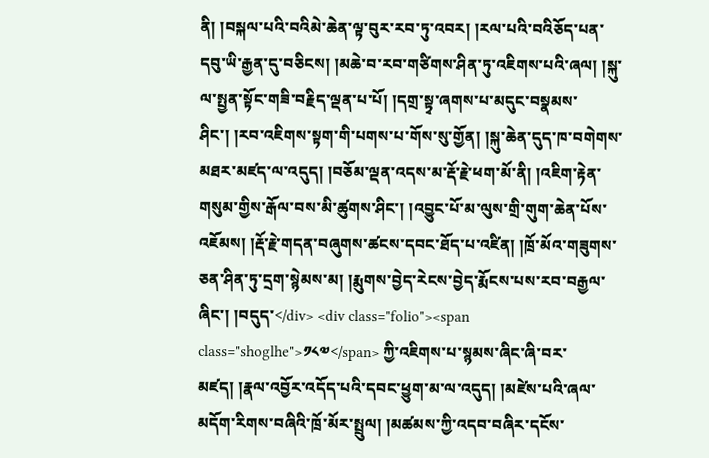ནི། །བསྐལ་པའི་བའིམེ་ཆེན་ལྟ་བུར་རབ་ཏུ་འབར། །རལ་པའི་བའིཅོད་པན་དབུ་ཡི་རྒྱན་དུ་བཅིངས། །མཆེ་བ་རབ་གཙིགས་ཤིན་ཏུ་འཇིགས་པའི་ཞལ། །སྐུ་ལ་སྤྱན་སྟོང་གཟི་བརྗིད་ལྡན་པ་པོ། །དགྲ་སྟྭ་ཞགས་པ་མདུང་བསྣམས་ཤིང་། །རབ་འཇིགས་སྟག་གི་པགས་པ་གོས་སུ་གྱོན། །སྐུ་ཆེན་དུད་ཁ་བགེགས་མཐར་མཛད་ལ་འདུད། །བཅོམ་ལྡན་འདས་མ་རྡོ་རྗེ་ཕག་མོ་ནི། །འཇིག་རྟེན་གསུམ་གྱིས་རྒོལ་བས་མི་ཚུགས་ཤིང་། །འབྱུང་པོ་མ་ལུས་གྲི་གུག་ཆེན་པོས་འཇོམས། །རྡོ་རྗེ་གདན་བཞུགས་ཚངས་དབང་ཐོད་པ་འཛིན། །ཁྲོ་མོའ་གཟུགས་ཅན་ཤིན་ཏུ་དྲག་སྙེམས་མ། །རྨུགས་བྱེད་རེངས་བྱེད་རྨོངས་པས་རབ་བརྒྱལ་ཞིང་། །བདུད་</div> <div class="folio"><span class="shoglhe">༡༨༧</span> ཀྱི་འཇིགས་པ་སྙམས་ཞིང་ཞི་བར་མཛད། །རྣལ་འབྱོར་འདོད་པའི་དབང་ཕྱུག་མ་ལ་འདུད། །མཛེས་པའི་ཞལ་མདོག་རིགས་བཞིའི་ཁྲོ་མོར་སྤྲུལ། །མཚམས་ཀྱི་འདབ་བཞིར་དངོས་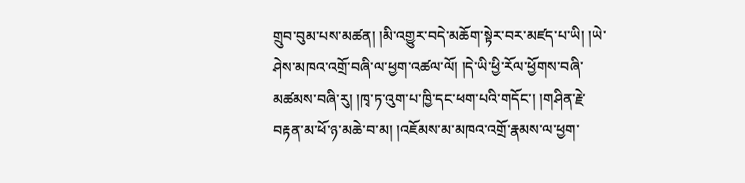གྲུབ་བུམ་པས་མཚན། །མི་འགྱུར་བདེ་མཆོག་སྟེར་བར་མཛད་པ་ཡི། །ཡེ་ཤེས་མཁའ་འགྲོ་བཞི་ལ་ཕྱག་འཚལ་ལོ། །དེ་ཡི་ཕྱི་རོལ་ཕྱོགས་བཞི་མཚམས་བཞི་རུ། །ཁྭ་ཏ་འུག་པ་ཁྱི་དང་ཕག་པའི་གདོང་། །གཤིན་རྗེ་བརྟན་མ་ཕོ་ཉ་མཆེ་བ་མ། །འཇོམས་མ་མཁའ་འགྲོ་རྣམས་ལ་ཕྱག་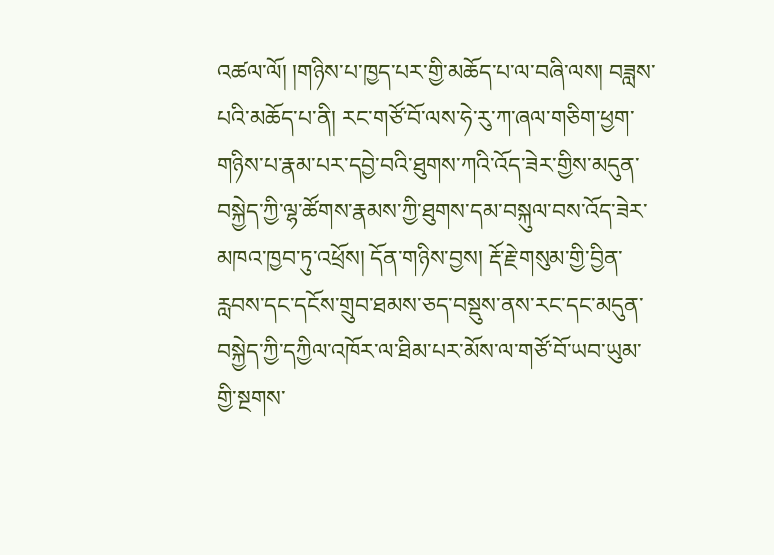འཚལ་ལོ། །གཉིས་པ་ཁྱད་པར་གྱི་མཆོད་པ་ལ་བཞི་ལས། བཟླས་པའི་མཆོད་པ་ནི། རང་གཙོ་བོ་ལས་ཧེ་རུ་ཀ་ཞལ་གཅིག་ཕྱག་གཉིས་པ་རྣམ་པར་དབྱེ་བའི་ཐུགས་ཀའི་འོད་ཟེར་གྱིས་མདུན་བསྐྱེད་ཀྱི་ལྷ་ཚོགས་རྣམས་ཀྱི་ཐུགས་དམ་བསྐུལ་བས་འོད་ཟེར་མཁའ་ཁྱབ་ཏུ་འཕྲོས། དོན་གཉིས་བྱས། རྡོ་རྗེ་གསུམ་གྱི་བྱིན་རླབས་དང་དངོས་གྲུབ་ཐམས་ཅད་བསྡུས་ནས་རང་དང་མདུན་བསྐྱེད་ཀྱི་དཀྱིལ་འཁོར་ལ་ཐིམ་པར་མོས་ལ་གཙོ་བོ་ཡབ་ཡུམ་གྱི་སྔགས་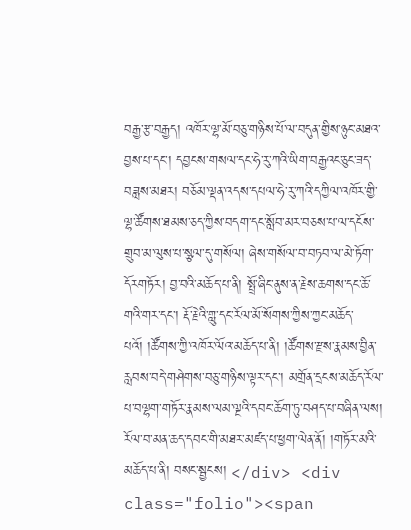བརྒྱ་རྩ་བརྒྱད། འཁོར་ལྷ་མོ་བཅུ་གཉིས་པོ་ལ་བདུན་གྱིས་ཉུང་མཐའ་བྱས་པ་དང་། དབྱངས་གསལ་དང་ཧེ་རུ་ཀའི་ཡིག་བརྒྱའང་ཅུང་ཟད་བཟླས་མཐར། བཅོམ་ལྡན་འདས་དཔལ་ཧེ་རུ་ཀའི་དཀྱིལ་འཁོར་གྱི་ལྷ་ཚོགས་ཐམས་ཅད་ཀྱིས་བདག་དང་སློབ་མར་བཅས་པ་ལ་དངོས་གྲུབ་མ་ལུས་པ་སྩལ་དུ་གསོལ། ཞེས་གསོལ་བ་བཏབ་ལ་མེ་ཏོག་དོརགཏོར། བྱ་བའི་མཆོད་པ་ནི། སྤྲོ་ཞིང་ནུས་ན་རྗེས་ཆགས་དང་ཆོ་གའི་གར་དང་། རྡོ་རྗེའི་གླུ་དང་རོལ་མོ་སོགས་ཀྱིས་ཀྱང་མཆོད་པའོ། །ཚོགས་ཀྱི་འཁོར་ལོའ་མཆོད་པ་ནི། །ཚོགས་རྫས་རྣམས་བྱིན་རླབས་བདེ་གཤེགས་བཅུ་གཉིས་ལྟར་དང་། མགྲོན་དྲངས་མཆོད་རོལ་པ་བལྷག་གཏོར་རྣམས་ལམ་ལྔའི་དབང་ཆོག་ཏུ་བཤད་པ་བཞིན་ལས། རོལ་བ་མན་ཆད་དབང་གི་མཐར་མཛད་པ་ཕྱག་ལེན་ནོ། །གཏོར་མའི་མཆོད་པ་ནི། བསང་སྦྱངས། </div> <div class="folio"><span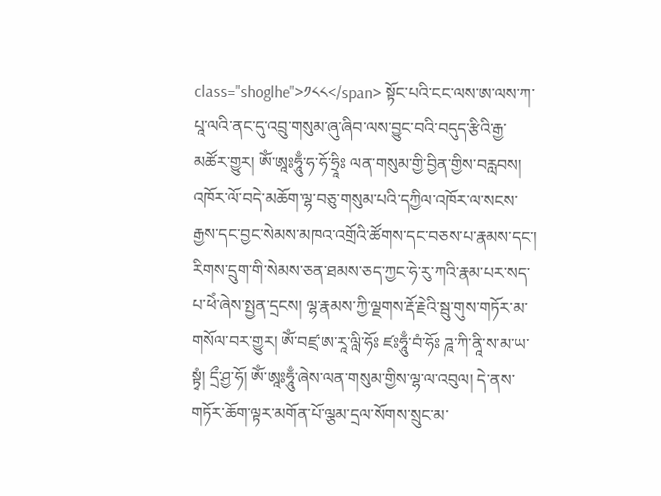class="shoglhe">༡༨༨</span> སྟོང་པའི་ངང་ལས་ཨ་ལས་ཀ་པཱ་ལའི་ནང་དུ་འབྲུ་གསུམ་ཞུ་ཞིབ་ལས་བྱུང་བའི་བདུད་རྩིའི་རྒྱ་མཚོར་གྱུར། ༀ་ཨཱཿཧཱུྃ་ཧ་ཧོ་ཧྲཱིཿ ལན་གསུམ་གྱི་བྱིན་གྱིས་བརླབས། འཁོར་ལོ་བདེ་མཆོག་ལྷ་བཅུ་གསུམ་པའི་དཀྱིལ་འཁོར་ལ་སངས་རྒྱས་དང་བྱང་སེམས་མཁའ་འགྲོའི་ཚོགས་དང་བཅས་པ་རྣམས་དང་། རིགས་དྲུག་གི་སེམས་ཅན་ཐམས་ཅད་ཀྱང་ཧེ་རུ་ཀའི་རྣམ་པར་སད་པ་ཕེཾ་ཞེས་སྤྱན་དྲངས། ལྷ་རྣམས་ཀྱི་ལྗགས་རྡོ་རྗེའི་སྦུ་གུས་གཏོར་མ་གསོལ་བར་གྱུར། ༀ་བཛྲ་ཨ་རཱ་ལླི་ཧོཿ ཛཿཧཱུྃ་བཾ་ཧོཿ ཌཱ་ཀི་ནཱི་ས་མ་ཡ་སྟྭཾ། དྲྀ་ཤྱ་ཧོ། ༀ་ཨཱཿཧཱུྃ་ཞེས་ལན་གསུམ་གྱིས་ལྷ་ལ་འབུལ། དེ་ནས་གཏོར་ཆོག་ལྟར་མགོན་པོ་ལྕམ་དྲལ་སོགས་སྲུང་མ་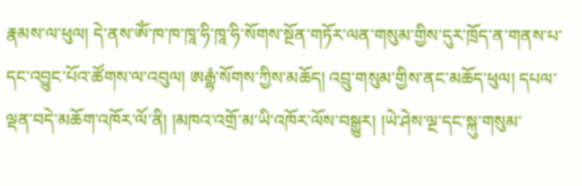རྣམས་ལ་ཕུལ། དེ་ནས་ༀ་ཁ་ཁ་ཁཱ་ཧི་ཁཱ་ཧི་སོགས་སྔོན་གཏོར་ལན་གསུམ་གྱིས་དུར་ཁྲོད་ན་གནས་པ་དང་འབྱུང་པོའ་ཚོགས་ལ་འབུལ། ཨརྒྷཾ་སོགས་ཀྱིས་མཆོད། འབྲུ་གསུམ་གྱིས་ནང་མཆོད་ཕུལ། དཔལ་ལྡན་བདེ་མཆོག་འཁོར་ལོ་ནི། །མཁའ་འགྲོ་མ་ཡི་འཁོར་ལོས་བསྒྱུར། །ཡེ་ཤེས་ལྔ་དང་སྐུ་གསུམ་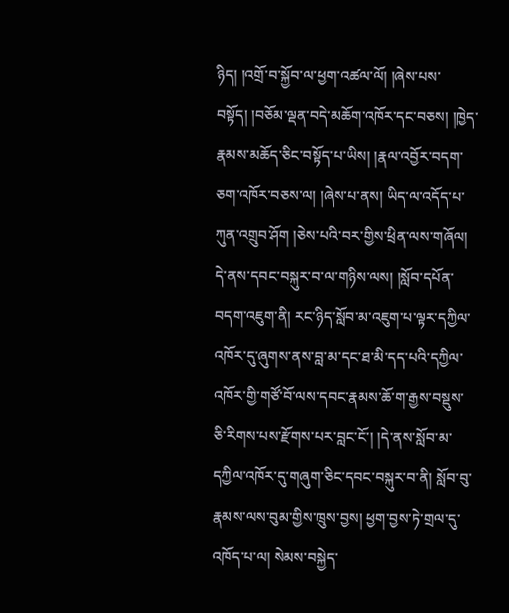ཉིད། །འགྲོ་བ་སྐྱོབ་ལ་ཕྱག་འཚལ་ལོ། །ཞེས་པས་བསྟོད། །བཅོམ་ལྡན་བདེ་མཆོག་འཁོར་དང་བཅས། །ཁྱེད་རྣམས་མཆོད་ཅིང་བསྟོད་པ་ཡིས། །རྣལ་འབྱོར་བདག་ཅག་འཁོར་བཅས་ལ། །ཞེས་པ་ནས། ཡིད་ལ་འདོད་པ་ཀུན་འགྲུབ་ཤོག །ཅེས་པའི་བར་གྱིས་ཕྲིན་ལས་གཞོལ། དེ་ནས་དབང་བསྐུར་བ་ལ་གཉིས་ལས། །སློབ་དཔོན་བདག་འཇུག་ནི། རང་ཉིད་སློབ་མ་འཇུག་པ་ལྟར་དཀྱིལ་འཁོར་དུ་ཞུགས་ནས་བླ་མ་དང་ཐ་མི་དད་པའི་དཀྱིལ་འཁོར་གྱི་གཙོ་བོ་ལས་དབང་རྣམས་ཆོ་ག་རྒྱས་བསྡུས་ཅི་རིགས་པས་རྫོགས་པར་བླང་ངོ་། །དེ་ནས་སློབ་མ་དཀྱིལ་འཁོར་དུ་གཞུག་ཅིང་དབང་བསྐུར་བ་ནི། སློབ་བུ་རྣམས་ལས་བུམ་གྱིས་ཁྲུས་བྱས། ཕྱག་བྱས་ཏེ་གྲལ་དུ་འཁོད་པ་ལ། སེམས་བསྐྱེད་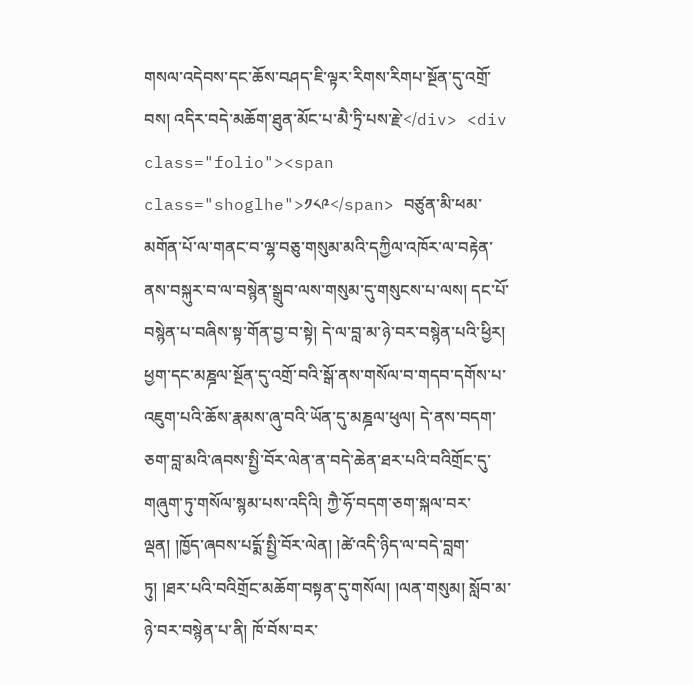གསལ་འདེབས་དང་ཆོས་བཤད་ཇི་ལྟར་རིགས་རིགཔ་སྔོན་དུ་འགྲོ་བས། འདིར་བདེ་མཆོག་ཐུན་མོང་པ་མཻ་ཏྲི་པས་རྗེ་</div> <div class="folio"><span class="shoglhe">༡༨༩</span> བཙུན་མི་ཕམ་མགོན་པོ་ལ་གནང་བ་ལྷ་བཅུ་གསུམ་མའི་དཀྱིལ་འཁོར་ལ་བརྟེན་ནས་བསྐུར་བ་ལ་བསྙེན་སྒྲུབ་ལས་གསུམ་དུ་གསུངས་པ་ལས། དང་པོ་བསྙེན་པ་བཞིས་སྟ་གོན་བྱ་བ་སྟེ། དེ་ལ་བླ་མ་ཉེ་བར་བསྙེན་པའི་ཕྱིར། ཕྱག་དང་མཎྜལ་སྔོན་དུ་འགྲོ་བའི་སྒོ་ནས་གསོལ་བ་གདབ་དགོས་པ་འཇུག་པའི་ཆོས་རྣམས་ཞུ་བའི་ཡོན་དུ་མཎྜལ་ཕུལ། དེ་ནས་བདག་ཅག་བླ་མའི་ཞབས་སྤྱི་བོར་ལེན་ན་བདེ་ཆེན་ཐར་པའི་བའིགྲོང་དུ་གཞུག་ཏུ་གསོལ་སྙམ་པས་འདིའི། ཀྱཻ་ཧོ་བདག་ཅག་སྐལ་བར་ལྡན། །ཁྱོད་ཞབས་པདྨོ་སྤྱི་བོར་ལེན། །ཚེ་འདི་ཉིད་ལ་བདེ་བླག་ཏུ། །ཐར་པའི་བའིགྲོང་མཆོག་བསྟན་དུ་གསོལ། །ལན་གསུམ། སློབ་མ་ཉེ་བར་བསྙེན་པ་ནི། ཁོ་བོས་བར་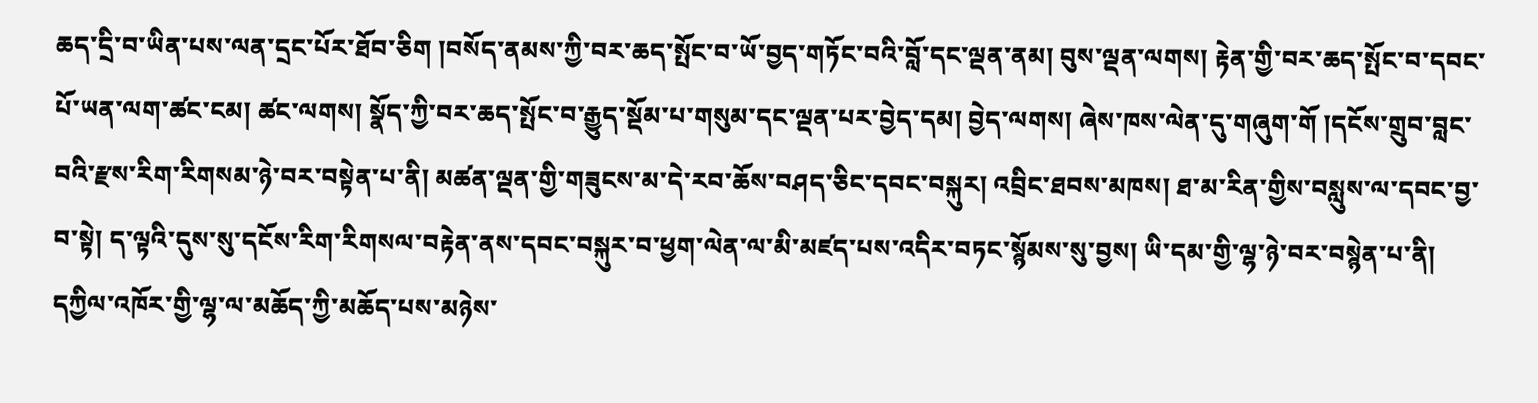ཆད་དྲི་བ་ཡིན་པས་ལན་དྲང་པོར་ཐོབ་ཅིག །བསོད་ནམས་ཀྱི་བར་ཆད་སྤོང་བ་ཡོ་བྱད་གཏོང་བའི་བློ་དང་ལྡན་ནམ། བུས་ལྡན་ལགས། རྟེན་གྱི་བར་ཆད་སྤོང་བ་དབང་པོ་ཡན་ལག་ཚང་ངམ། ཚང་ལགས། སྣོད་ཀྱི་བར་ཆད་སྤོང་བ་རྒྱུད་སྡོམ་པ་གསུམ་དང་ལྡན་པར་བྱེད་དམ། བྱེད་ལགས། ཞེས་ཁས་ལེན་དུ་གཞུག་གོ །དངོས་གྲུབ་བླང་བའི་རྫས་རིག་རིགསམ་ཉེ་བར་བསྟེན་པ་ནི། མཚན་ལྡན་གྱི་གཟུངས་མ་དེ་རབ་ཆོས་བཤད་ཅིང་དབང་བསྐུར། འབྲིང་ཐབས་མཁས། ཐ་མ་རིན་གྱིས་བསླུས་ལ་དབང་བྱ་བ་སྟེ། ད་ལྟའི་དུས་སུ་དངོས་རིག་རིགསལ་བརྟེན་ནས་དབང་བསྐུར་བ་ཕྱག་ལེན་ལ་མི་མཛད་པས་འདིར་བཏང་སྙོམས་སུ་བྱས། ཡི་དམ་གྱི་ལྷ་ཉེ་བར་བསྙེན་པ་ནི། དཀྱིལ་འཁོར་གྱི་ལྷ་ལ་མཆོད་ཀྱི་མཆོད་པས་མཉེས་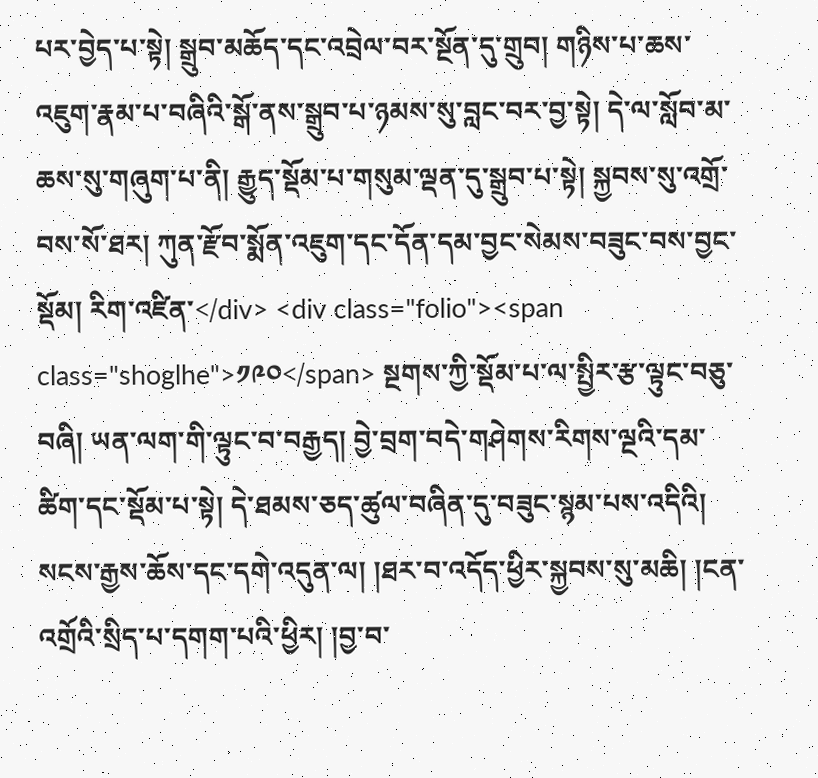པར་བྱེད་པ་སྟེ། སྒྲུབ་མཆོད་དང་འབྲེལ་བར་སྔོན་དུ་གྲུབ། གཉིས་པ་ཆས་འཇུག་རྣམ་པ་བཞིའི་སྒོ་ནས་སྒྲུབ་པ་ཉམས་སུ་བླང་བར་བྱ་སྟེ། དེ་ལ་སློབ་མ་ཆས་སུ་གཞུག་པ་ནི། རྒྱུད་སྡོམ་པ་གསུམ་ལྡན་དུ་སྒྲུབ་པ་སྟེ། སྐྱབས་སུ་འགྲོ་བས་སོ་ཐར། ཀུན་རྫོབ་སྨོན་འཇུག་དང་དོན་དམ་བྱང་སེམས་བཟུང་བས་བྱང་སྡོམ། རིག་འཛིན་</div> <div class="folio"><span class="shoglhe">༡༩༠</span> སྔགས་ཀྱི་སྡོམ་པ་ལ་སྤྱིར་རྩ་ལྟུང་བཅུ་བཞི། ཡན་ལག་གི་ལྟུང་བ་བརྒྱད། བྱེ་བྲག་བདེ་གཤེགས་རིགས་ལྔའི་དམ་ཚིག་དང་སྡོམ་པ་སྟེ། དེ་ཐམས་ཅད་ཚུལ་བཞིན་དུ་བཟུང་སྙམ་པས་འདིའི། སངས་རྒྱས་ཆོས་དང་དགེ་འདུན་ལ། །ཐར་བ་འདོད་ཕྱིར་སྐྱབས་སུ་མཆི། །ངན་འགྲོའི་སྲིད་པ་དགག་པའི་ཕྱིར། །བྱ་བ་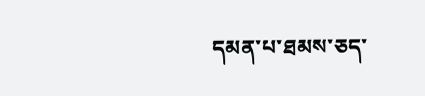དམན་པ་ཐམས་ཅད་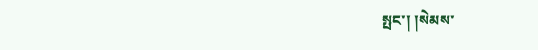སྤང་། །སེམས་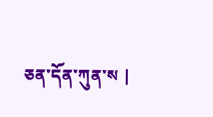ཅན་དོན་ཀུན་ས |